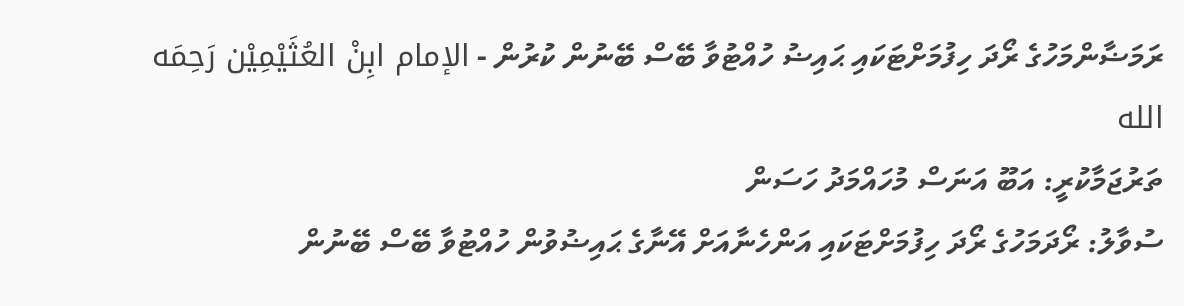ރަމަޟާންމަހުގެ ރޯދަ ހިފުމަށްޓަކައި ޙައިޟު ހުއްޓުވާ ބޭސް ބޭނުން ކުރުން - الإمام ابِنْ العُثَيْمِيْن رَحِمَه الله
ތަރުޖަމާކުރީ: އަބޫ އަނަސް މުހައްމަދު ހަސަން
ސުވާލު: ރޯދަމަހުގެ ރޯދަ ހިފުމަށްޓަކައި އަންހެނާއަށް އޭނާގެ ޙައިޟުވުން ހުއްޓުވާ ބޭސް ބޭނުން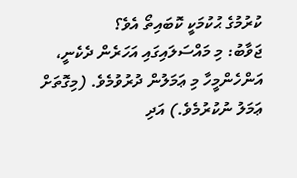ކުރުމުގެ ޙުކުމަކީ ކޮބައިތޯ އެވެ؟
ޖަވާބު: މި މައްސަލައިގައި އަހަރެން ދެކެނީ، އަންހެންމީހާ މި ޢަމަލުން ދުރުވުމެވެ. (މިގޮތަށް ޢަމަލު ނުކުރުމެވެ.) އަދި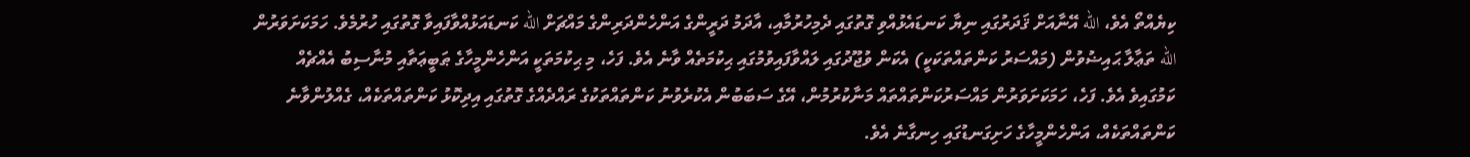ކިޔެއްތޯ އެވެ، الله އޭނާއަށް ޤަދަރުގައި ނިޔާ ކަނޑައެޅުއްވި ގޮތުގައި ދެމިހުރުމާއި، އާދަމު ދަރީންގެ އަންހެންދަރިންގެ މައްޗަށް الله ކަނޑައަޅުއްވާފައިވާ ގޮތުގައި ހުރުމެވެ. ހަމަކަށަވަރުން الله ތަޢާލާ ޙައިޟުވުން (މައްސަރު ކަންތައްތަކަކީ) އެކަން ވުޖޫދުގައި ލައްވާފައިވުމުގައި ޙިކުމަތެއް ވާނެ އެވެ. ފަހެ، މި ޙިކުމަތަކީ އަންހެންމީހާގެ ޠަބީޢަތާއި މުނާސިބު އެއްޗެއް ކަމުގައިވެ އެވެ. ފަހެ، ހަމަކަށަވަރުން މައްސަރުކަންތައްތައް މަނާކުރުމުން، އޭގެ ސަބަބުން އެކުރެވުނު ކަންތައްތަކުގެ ރައްދެއްގެ ގޮތުގައި އިދިކޮޅު ކަންތައްތަކެއް، ގެއްލުންވާނެ ކަންތައްތަކެއް، އަންހެންމީހާގެ ހަށިގަނޑުގައި ހިނގާނެ އެވެ.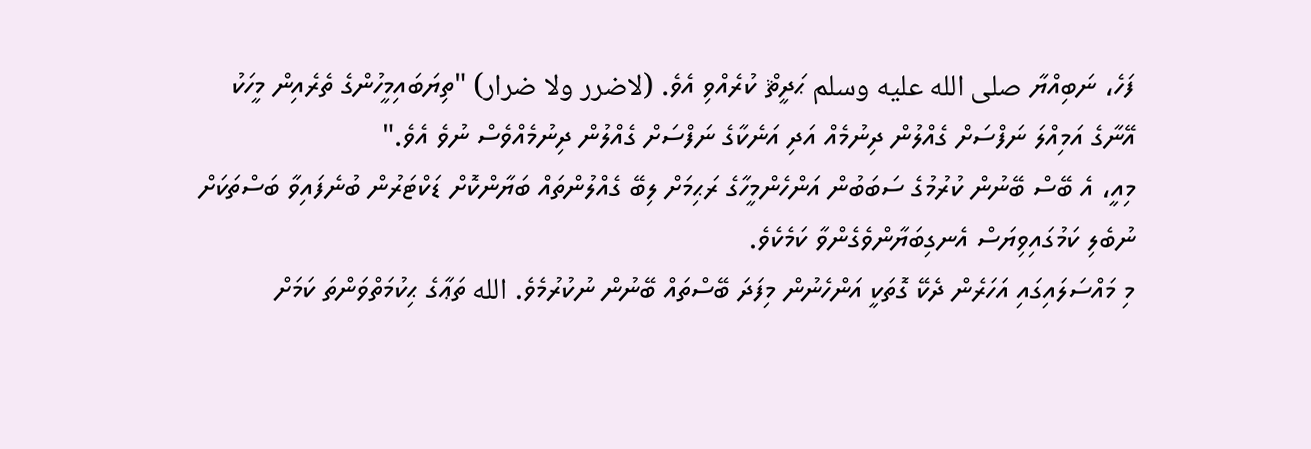ފަހެ، ނަބިއްޔާ صلى الله عليه وسلم ޙަދީޘް ކުރެއްވި އެވެ. (لاضرر ولا ضرار) "ތިޔަބައިމީހުންގެ ތެރެއިން މީހަކު އޭނާގެ އަމިއްލަ ނަފްސަށް ގެއްލުން ދިނުމެއް އަދި އަނެކާގެ ނަފްސަށް ގެއްލުން ދިނުމެއްވެސް ނުވެ އެވެ."
މިއީ، އެ ބޭސް ބޭނުން ކުރުމުގެ ސަބަބުން އަންހެންމީހާގެ ރަޙިމަށް ލިބޭ ގެއްލުންތައް ބަޔާންކޮށް ޑަކްޓަރުން ބުނެފައިވާ ބަސްތަކަށް ނުބެލި ކަމުގައިވިޔަސް އެނގިބަޔާންވެގެންވާ ކަމެކެވެ.
މި މައްސަލައިގައި އަހަރެން ދެކޭ ގޮތަކީ އަންހެނުން މިފަދަ ބޭސްތައް ބޭނުން ނުކުރުމެވެ. الله ތަޢާގެ ޙިކުމަތްވަންތަ ކަމަށް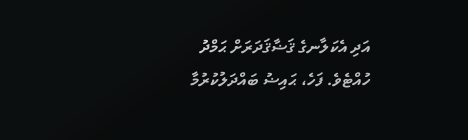އަދި އެކަލާނގެ ޤަޟާޤަދަރަށް ޙަމްދު ހުއްޓެވެ. ފަހެ، ޙައިޟު ބައްދަލުކުރުމާ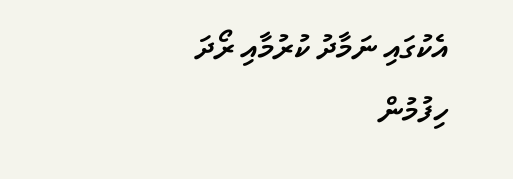އެކުގައި ނަމާދު ކުރުމާއި ރޯދަ ހިފުމުން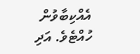އެއްކިބާވުން ހުއްޓެވެ. އަދި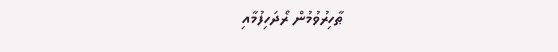ޠާހިރުވުމުން ރޯދަހިފުމާއި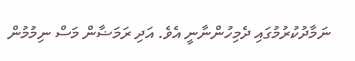ނަމާދުކުރުމުގައި ދެމިހުންނާނީ އެވެ. އަދި ރަމަޟާން މަސް ނިމުމުން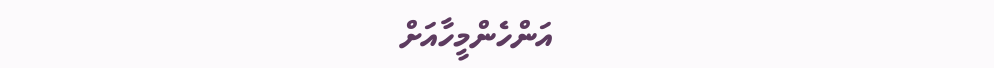އަންހެންމީހާއަށް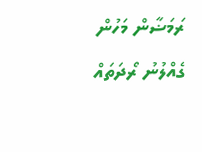ރަމަޟާން މަހުން ގެއްލުނު ރޯދަތައް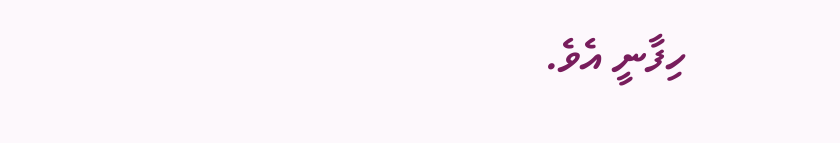ހިފާނީ އެވެ.